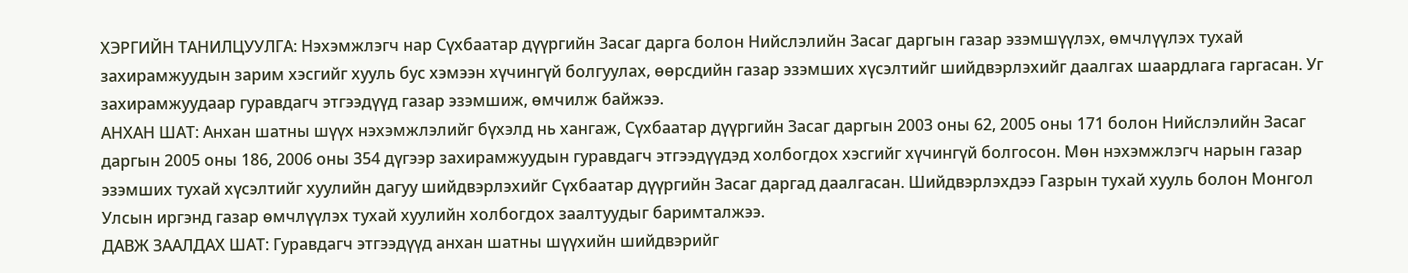ХЭРГИЙН ТАНИЛЦУУЛГА: Нэхэмжлэгч нар Сүхбаатар дүүргийн Засаг дарга болон Нийслэлийн Засаг даргын газар эзэмшүүлэх, өмчлүүлэх тухай захирамжуудын зарим хэсгийг хууль бус хэмээн хүчингүй болгуулах, өөрсдийн газар эзэмших хүсэлтийг шийдвэрлэхийг даалгах шаардлага гаргасан. Уг захирамжуудаар гуравдагч этгээдүүд газар эзэмшиж, өмчилж байжээ.
АНХАН ШАТ: Анхан шатны шүүх нэхэмжлэлийг бүхэлд нь хангаж, Сүхбаатар дүүргийн Засаг даргын 2003 оны 62, 2005 оны 171 болон Нийслэлийн Засаг даргын 2005 оны 186, 2006 оны 354 дүгээр захирамжуудын гуравдагч этгээдүүдэд холбогдох хэсгийг хүчингүй болгосон. Мөн нэхэмжлэгч нарын газар эзэмших тухай хүсэлтийг хуулийн дагуу шийдвэрлэхийг Сүхбаатар дүүргийн Засаг даргад даалгасан. Шийдвэрлэхдээ Газрын тухай хууль болон Монгол Улсын иргэнд газар өмчлүүлэх тухай хуулийн холбогдох заалтуудыг баримталжээ.
ДАВЖ ЗААЛДАХ ШАТ: Гуравдагч этгээдүүд анхан шатны шүүхийн шийдвэрийг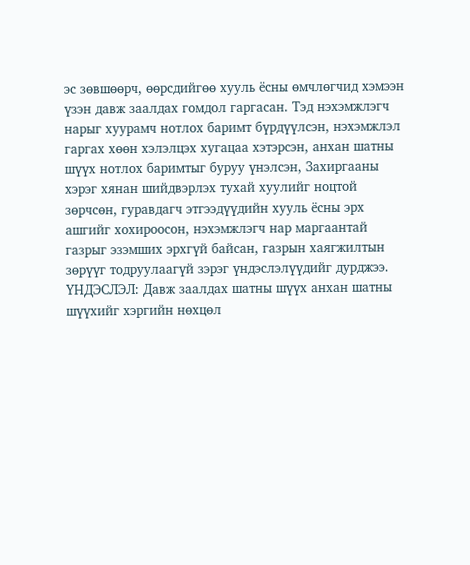эс зөвшөөрч, өөрсдийгөө хууль ёсны өмчлөгчид хэмээн үзэн давж заалдах гомдол гаргасан. Тэд нэхэмжлэгч нарыг хуурамч нотлох баримт бүрдүүлсэн, нэхэмжлэл гаргах хөөн хэлэлцэх хугацаа хэтэрсэн, анхан шатны шүүх нотлох баримтыг буруу үнэлсэн, Захиргааны хэрэг хянан шийдвэрлэх тухай хуулийг ноцтой зөрчсөн, гуравдагч этгээдүүдийн хууль ёсны эрх ашгийг хохироосон, нэхэмжлэгч нар маргаантай газрыг эзэмших эрхгүй байсан, газрын хаягжилтын зөрүүг тодруулаагүй зэрэг үндэслэлүүдийг дурджээ.
ҮНДЭСЛЭЛ: Давж заалдах шатны шүүх анхан шатны шүүхийг хэргийн нөхцөл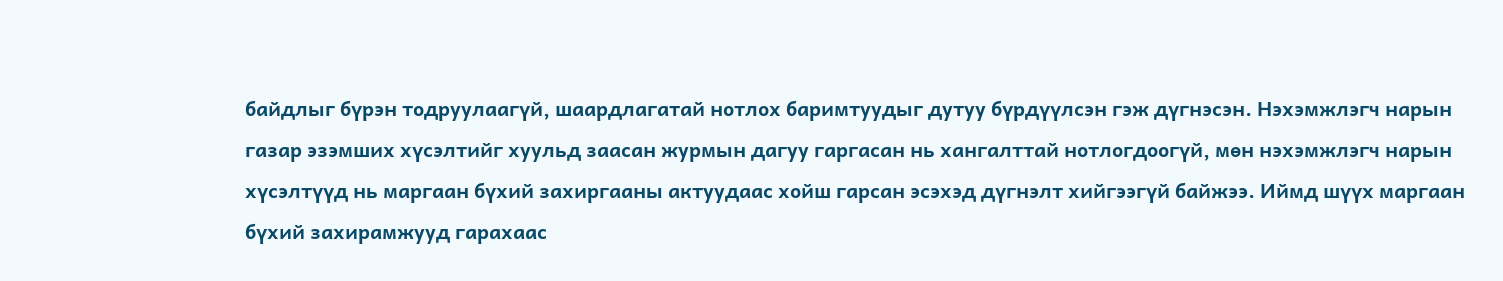байдлыг бүрэн тодруулаагүй, шаардлагатай нотлох баримтуудыг дутуу бүрдүүлсэн гэж дүгнэсэн. Нэхэмжлэгч нарын газар эзэмших хүсэлтийг хуульд заасан журмын дагуу гаргасан нь хангалттай нотлогдоогүй, мөн нэхэмжлэгч нарын хүсэлтүүд нь маргаан бүхий захиргааны актуудаас хойш гарсан эсэхэд дүгнэлт хийгээгүй байжээ. Иймд шүүх маргаан бүхий захирамжууд гарахаас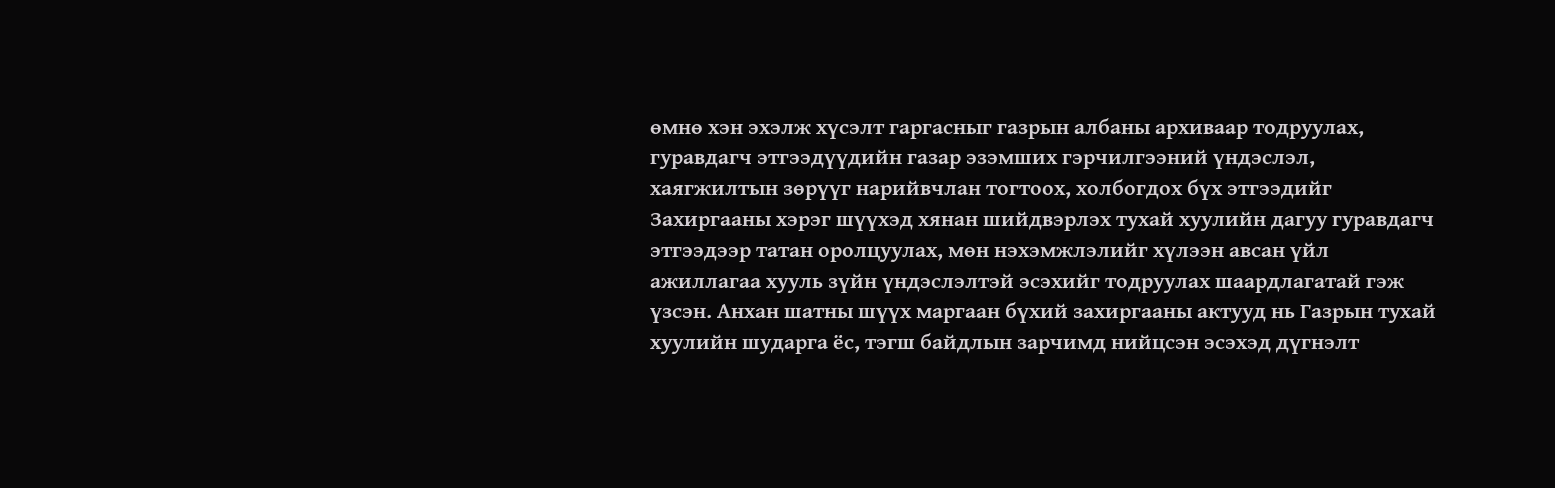өмнө хэн эхэлж хүсэлт гаргасныг газрын албаны архиваар тодруулах, гуравдагч этгээдүүдийн газар эзэмших гэрчилгээний үндэслэл, хаягжилтын зөрүүг нарийвчлан тогтоох, холбогдох бүх этгээдийг Захиргааны хэрэг шүүхэд хянан шийдвэрлэх тухай хуулийн дагуу гуравдагч этгээдээр татан оролцуулах, мөн нэхэмжлэлийг хүлээн авсан үйл ажиллагаа хууль зүйн үндэслэлтэй эсэхийг тодруулах шаардлагатай гэж үзсэн. Анхан шатны шүүх маргаан бүхий захиргааны актууд нь Газрын тухай хуулийн шударга ёс, тэгш байдлын зарчимд нийцсэн эсэхэд дүгнэлт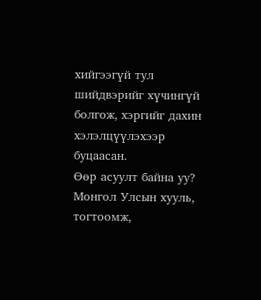хийгээгүй тул шийдвэрийг хүчингүй болгож, хэргийг дахин хэлэлцүүлэхээр буцаасан.
Өөр асуулт байна уу?
Монгол Улсын хууль, тогтоомж,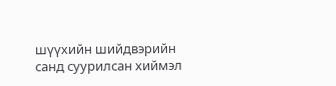шүүхийн шийдвэрийн санд суурилсан хиймэл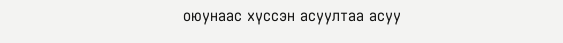оюунаас хүссэн асуултаа асуу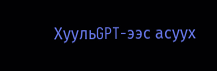ХуульGPT-ээс асуух